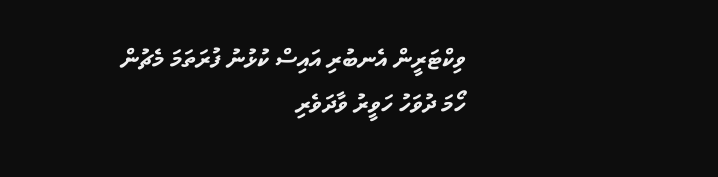ވިކްޓަރީން އެނބުރި އައިސް ކުޅުނު ފުރަތަމަ މެޗުން ހޯމަ ދުވަހު ހަވީރު ވާދަވެރި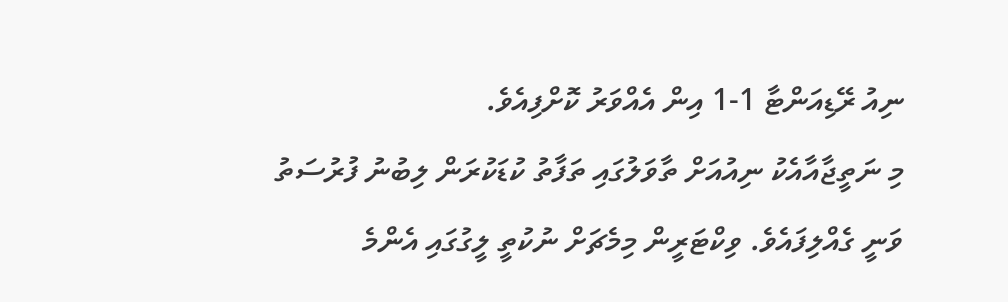ނިއު ރޭޑިއަންޓާ 1-1 އިން އެއްވަރު ކޮށްފިއެވެ.
މި ނަތީޖާއާއެކު ނިއުއަށް ތާވަލުގައި ތަފާތު ކުޑަކުރަން ލިބުނު ފުރުސަތު ވަނީ ގެއްލިފައެވެ. ވިކްޓަރީން މިމެޗަށް ނުކުތީ ލީގުގައި އެންމެ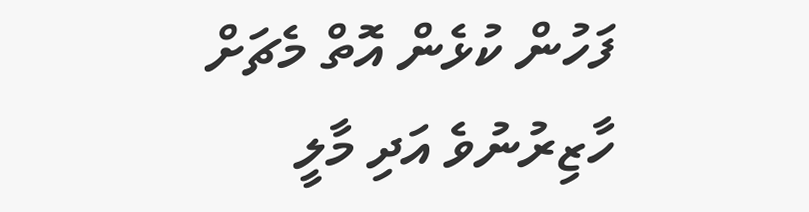ފަހުން ކުޅެން އޮތް މެޗަށް ހާޒިރުނުވެ އަދި މާލީ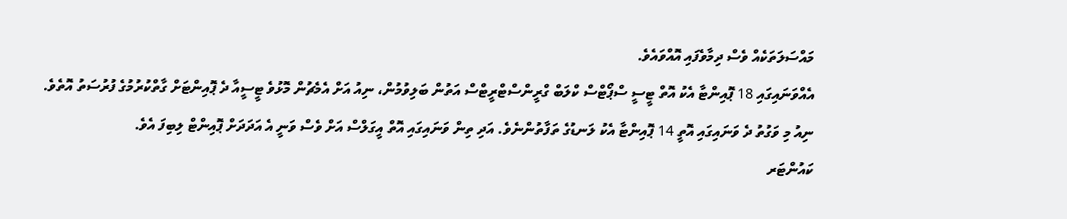މައްސަލަތަކެއް ވެސް ދިމާވެފައި އޮއްވައެވެ.
އެއްވަނައިގައި 18 ޕޮއިންޓާ އެކު އޮތް ޓީސީ ސްޕޯޓްސް ކްލަބް ގްރީންސްޓްރީޓްސް އަތުން ބަލިވުމުން، ނިއު އަށް އެމެޗުން މޮޅުވެ ޓީސީއާ ދެ ޕޮއިންޓަށް ގާތްކުރުމުގެ ފުރުސަތު އޮތެވެ.
ނިއު މި ވަގުތު ދެ ވަނައިގައި އޮތީ 14 ޕޮއިންޓާ އެކު ލަނޑުގެ ތަފާތުންނެވެ. އަދި ތިން ވަނައިގައި އޮތް އީގަލްސް އަށް ވެސް ވަނީ އެ އަދަދަށް ޕޮއިންޓް ލިބިފަ އެވެ.
ކައުންޓަރ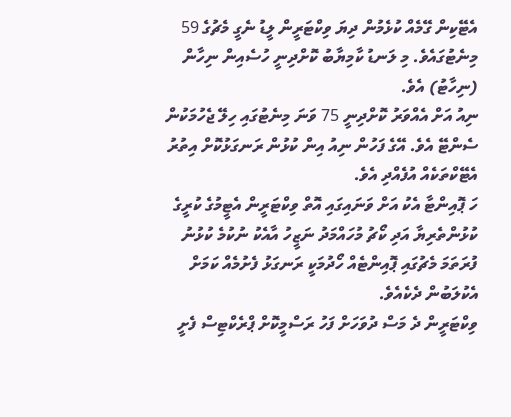އެޓޭކިން ގޭމެއް ކުޅެމުން ދިޔަ ވިކްޓަރީން ލީޑު ނެގީ މެޗުގެ 59 މިނެޓުގައެވެ. މި ލަނޑު ކާމިޔާބު ކޮށްދިނީ ހުސެއިން ނިހާން (ނިހާޓު) އެވެ.
ނިއު އަށް އެއްވަރު ކޮށްދިނީ 75 ވަނަ މިނެޓުގައި ހިލޭ ޖެހުމަކުން ސެންޓޭ އެވެ. އޭގެ ފަހުން ނިއު އިން ކުޅުން ރަނގަޅުކޮށް އިތުރު އެޓޭކްތަކެއް އުފެއްދި އެވެ.
ހަ ޕޮއިންޓާ އެކު އަށް ވަނައިގައި އޮތް ވިކްޓަރީން އެޓީމުގެ ކުރީގެ ކުޅުންތެރިޔާ އަދި ކޯޗު މުހައްމަދު ނަޒީހު އާއެކު ނުކުމެ ކުޅުނު ފުރަތަމަ މެޗުގައި ޕޮއިންޓެއް ހޯދުމަކީ ރަނގަޅު ފެށުމެއް ކަމަށް އެކުލަބުން ދެކެއެވެ.
ވިކްޓަރީން ދެ މަސް ދުވަހަށް ފަހު ރަސްމީކޮށް ޕްރެކްޓިސް ފެށީ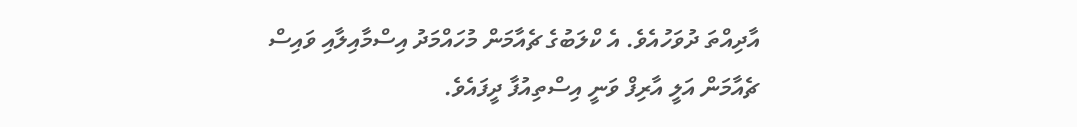އާދިއްތަ ދުވަހުއެވެ. އެ ކްލަބުގެ ޗެއާމަން މުހައްމަދު އިސްމާއިލާއި ވައިސް ޗެއާމަން އަލީ އާރިފް ވަނީ އިސްތިއުފާ ދީފައެވެ.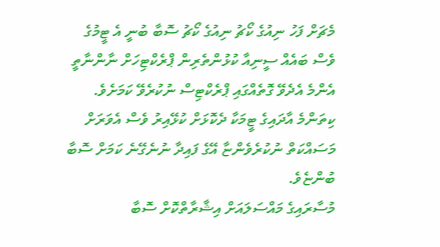މެޗަށް ފަހު ނިއުގެ ކޯޗު ނިއުގެ ކޯޗު ސޮބާ ބުނީ އެ ޓީމުގެ ވެސް ބައެއް ސީނިއާ ކުޅުންތެރިން ޕްރެކްޓިހަށް ނާންނާތީ އެންމެ އެދެވޭ ގޮތެއްގައި ޕްރެކްޓިސް ނުކުރެވޭ ކަމަށެވެ.
ކިތަންމެ އާދައިގެ ޓީމަކާ ދެކޮޅަށް ކުޅޭއިރު ވެސް އެވަރަށް މަސައްކަތް ނުކުރެވެންޏާ އޭގެ ފައިދާ ނުނެގޭނެ ކަމަށް ސޮބާ ބުންޏެވެ.
މުސާރައިގެ މައްސަލައަށް އިޝާރާތްކޮށް ސޮބާ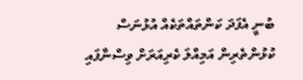ބުނީ އެފަދަ ކަންތައްތަކެއް އުޅުނަސް ކުޅުންތެރިން އަމިއްލަ ކެރިއަރަށް ވިސްނާފައި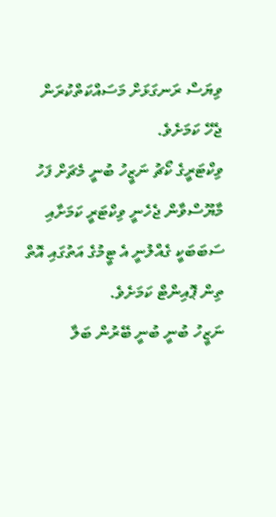ވިޔަސް ރަނގަޅަށް މަސައްކަތްކުރަން ޖެހޭ ކަމަށެވެ.
ވިކްޓަރީގެ ކޯޗު ނަޒީހު ބުނީ މެޗަށް ފަހު މާޔޫސްވާން ޖެހެނީ ވިކްޓަރީ ކަމަށާއި ސަބަބަކީ ގެއްލުނީ އެ ޓީމުގެ އަތުގައި އޮތް ތިން ޕޮއިންޓް ކަމަށެވެ.
ނަޒީހު ބުނީ ބުނީ ބޭރުން ބަލާ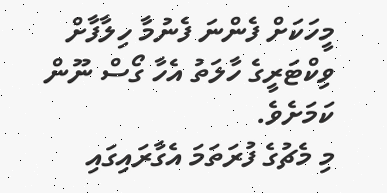މީހަކަށް ފެންނަ ފެނުމާ ހިލާފާށް ވިކްޓަރީގެ ހާލަތު އެހާ ގޯސް ނޫން ކަމަށެވެ.
މި މެޗުގެ ފުރަތަމަ އެގާރައިގައި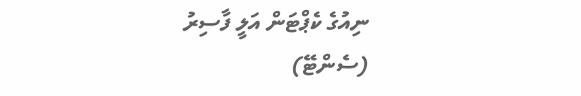ނިއުގެ ކެޕްޓަން އަލީ ފާސިރު (ސެންޓޭ)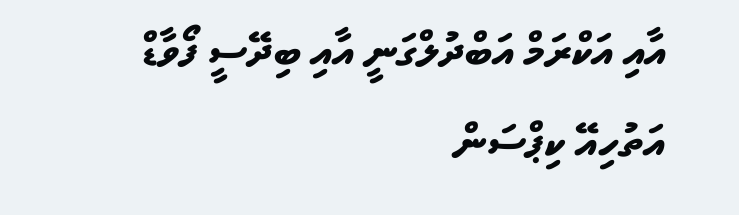އާއި އަކްރަމް އަބްދުލްގަނީ އާއި ބިދޭސީ ފޯވާޑް އަތުހިއޭ ކިޕްސަން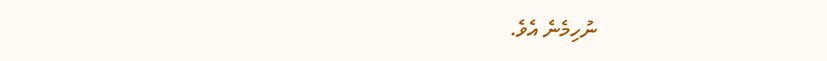ނުހިމެނެ އެވެ.